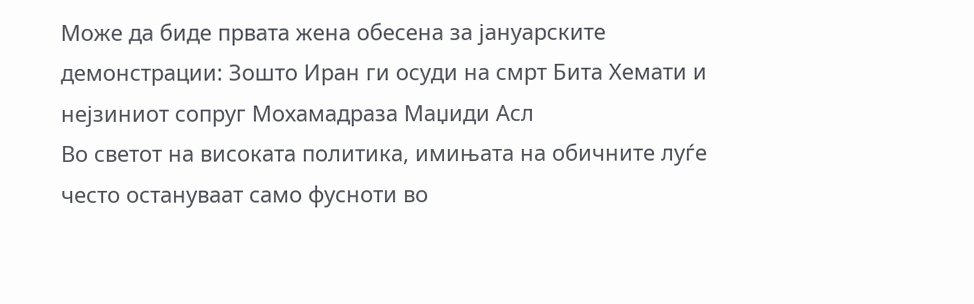Може да биде првата жена обесена за јануарските демонстрации: Зошто Иран ги осуди на смрт Бита Хемати и нејзиниот сопруг Мохамадраза Маџиди Асл
Во светот на високата политика, имињата на обичните луѓе често остануваат само фусноти во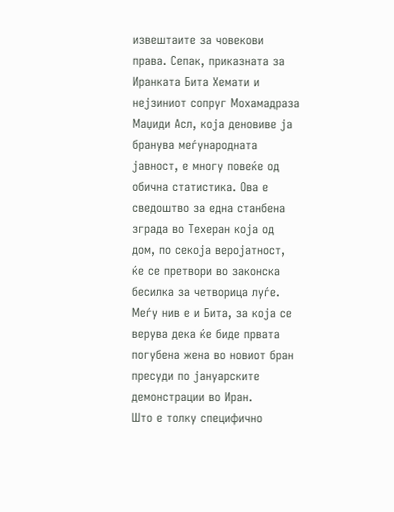извештаите за човекови права. Сепак, приказната за Иранката Бита Хемати и нејзиниот сопруг Мохамадраза Маџиди Асл, која деновиве ја бранува меѓународната јавност, е многу повеќе од обична статистика. Ова е сведоштво за една станбена зграда во Техеран која од дом, по секоја веројатност, ќе се претвори во законска бесилка за четворица луѓе. Меѓу нив е и Бита, за која се верува дека ќе биде првата погубена жена во новиот бран пресуди по јануарските демонстрации во Иран.
Што е толку специфично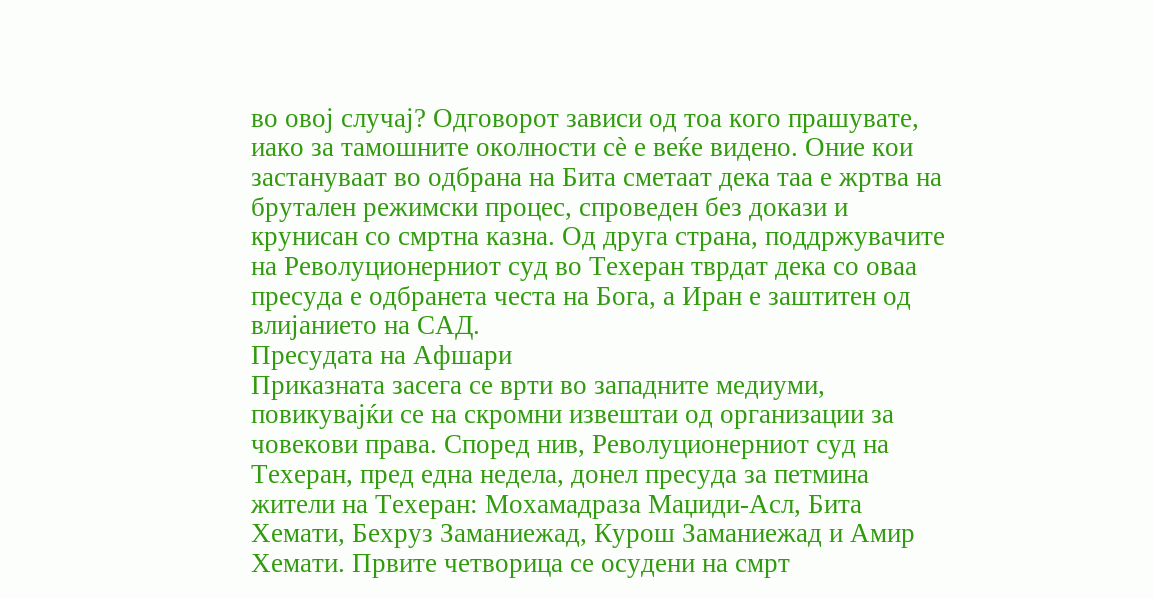во овој случај? Одговорот зависи од тоа кого прашувате, иако за тамошните околности сè е веќе видено. Оние кои застануваат во одбрана на Бита сметаат дека таа е жртва на брутален режимски процес, спроведен без докази и крунисан со смртна казна. Од друга страна, поддржувачите на Револуционерниот суд во Техеран тврдат дека со оваа пресуда е одбранета честа на Бога, а Иран е заштитен од влијанието на САД.
Пресудата на Афшари
Приказната засега се врти во западните медиуми, повикувајќи се на скромни извештаи од организации за човекови права. Според нив, Револуционерниот суд на Техеран, пред една недела, донел пресуда за петмина жители на Техеран: Мохамадраза Маџиди-Асл, Бита Хемати, Бехруз Заманиежад, Курош Заманиежад и Амир Хемати. Првите четворица се осудени на смрт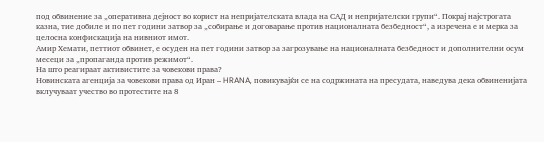под обвинение за „оперативна дејност во корист на непријателската влада на САД и непријателски групи“. Покрај најстрогата казна, тие добиле и по пет години затвор за „собирање и договарање против националната безбедност“, а изречена е и мерка за целосна конфискација на нивниот имот.
Амир Хемати, петтиот обвинет, е осуден на пет години затвор за загрозување на националната безбедност и дополнителни осум месеци за „пропаганда против режимот“.
На што реагираат активистите за човекови права?
Новинската агенција за човекови права од Иран – HRANA, повикувајќи се на содржината на пресудата, наведува дека обвиненијата вклучуваат учество во протестите на 8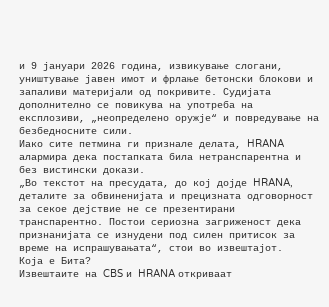и 9 јануари 2026 година, извикување слогани, уништување јавен имот и фрлање бетонски блокови и запаливи материјали од покривите. Судијата дополнително се повикува на употреба на експлозиви, „неопределено оружје“ и повредување на безбедносните сили.
Иако сите петмина ги признале делата, HRANA алармира дека постапката била нетранспарентна и без вистински докази.
„Во текстот на пресудата, до кој дојде HRANA, деталите за обвиненијата и прецизната одговорност за секое дејствие не се презентирани транспарентно. Постои сериозна загриженост дека признанијата се изнудени под силен притисок за време на испрашувањата“, стои во извештајот.
Која е Бита?
Извештаите на CBS и HRANA откриваат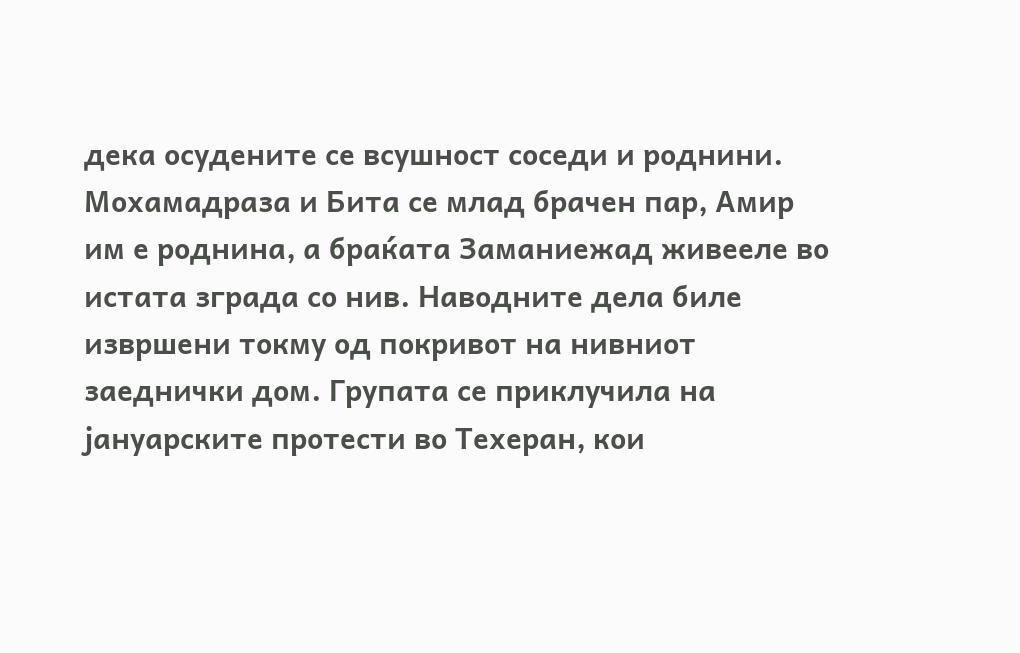дека осудените се всушност соседи и роднини. Мохамадраза и Бита се млад брачен пар, Амир им е роднина, а браќата Заманиежад живееле во истата зграда со нив. Наводните дела биле извршени токму од покривот на нивниот заеднички дом. Групата се приклучила на јануарските протести во Техеран, кои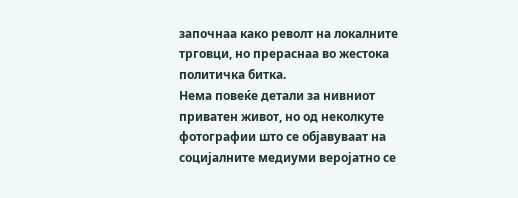започнаа како револт на локалните трговци, но прераснаа во жестока политичка битка.
Нема повеќе детали за нивниот приватен живот, но од неколкуте фотографии што се објавуваат на социјалните медиуми веројатно се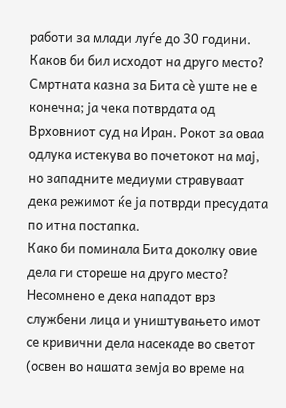работи за млади луѓе до 30 години.
Каков би бил исходот на друго место?
Смртната казна за Бита сè уште не е конечна; ја чека потврдата од Врховниот суд на Иран. Рокот за оваа одлука истекува во почетокот на мај, но западните медиуми стравуваат дека режимот ќе ја потврди пресудата по итна постапка.
Како би поминала Бита доколку овие дела ги стореше на друго место? Несомнено е дека нападот врз службени лица и уништувањето имот се кривични дела насекаде во светот (освен во нашата земја во време на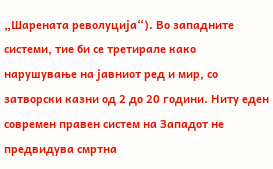„Шарената револуција“). Во западните системи, тие би се третирале како нарушување на јавниот ред и мир, со затворски казни од 2 до 20 години. Ниту еден современ правен систем на Западот не предвидува смртна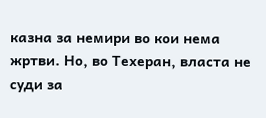казна за немири во кои нема жртви. Но, во Техеран, власта не суди за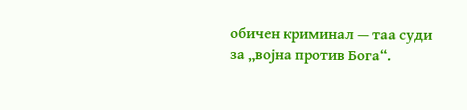обичен криминал — таа суди за „војна против Бога“.